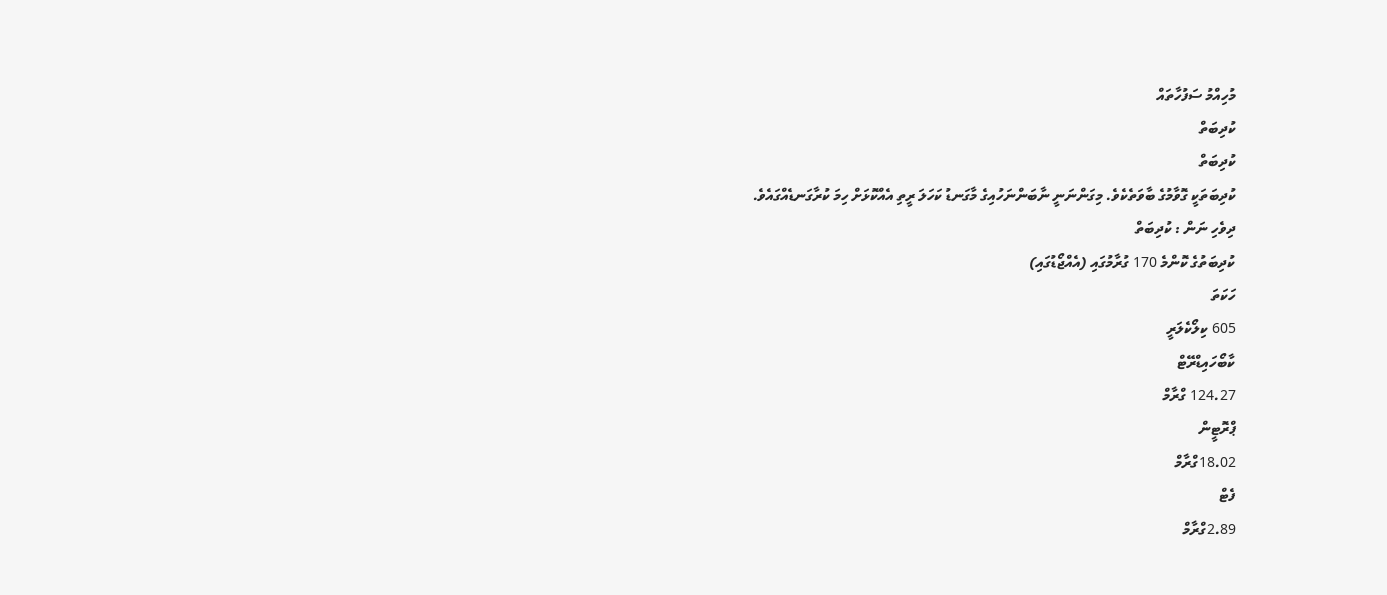މުހިއްމު ސަފުހާތައް
ކުދިބަތް
ކުދިބަތް
ކުދިބަތަކީ ގޮވާމުގެ ބާވަތެކެވެ. މިގަންނަނީ ނާބަންނަހުއިގެ މާގަނޑު ކަހަލަ ރީތި އެއްކޮޅަށް ހިމަ ކުރާގަނޑެއްގައެވެ.
ދިވެހި ނަން : ކުދިބަތް
ކުދިބަތުގެ ކޮންމެ 170 ގުރާމުގައި (އެއްޖޯޑުގައި)
ހަކަތަ
605 ކިލޯކެލަރީ
ކާބޯހައިޑްރޭޓް
124.27 ގްރާމް
ޕްރޮޓީން
18.02ގްރާމް
ފެޓް
2.89ގްރާމް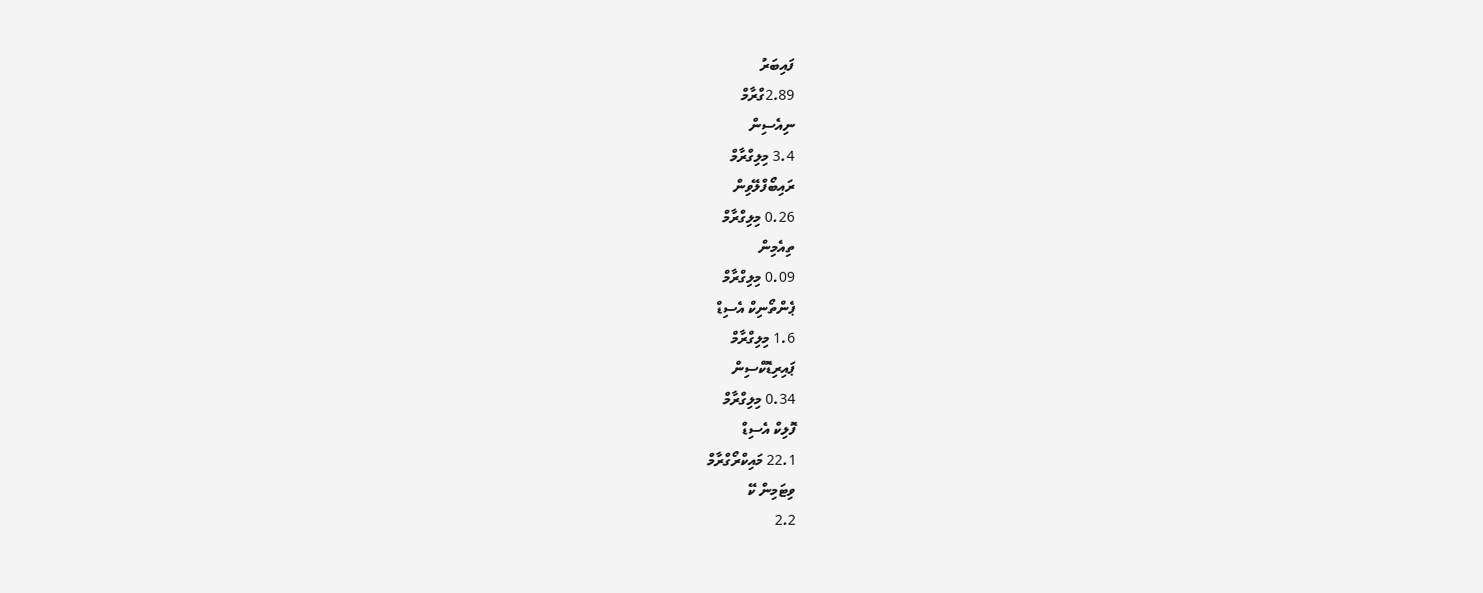ފައިބަރު
2.89ގްރާމް
ނިއެސިން
3.4 މިލިގްރާމް
ރައިބޯފްލޭވިން
0.26 މިލިގްރާމް
ތިއެމިން
0.09 މިލިގްރާމް
ޕެންތޯނިކް އެސިޑް
1.6 މިލިގްރާމް
ޕައިރިޑޮކްސިން
0.34 މިލިގްރާމް
ފޮލިކް އެސިޑް
22.1 މައިކްރޯގްރާމް
ވިޓަމިން ކޭ
2.2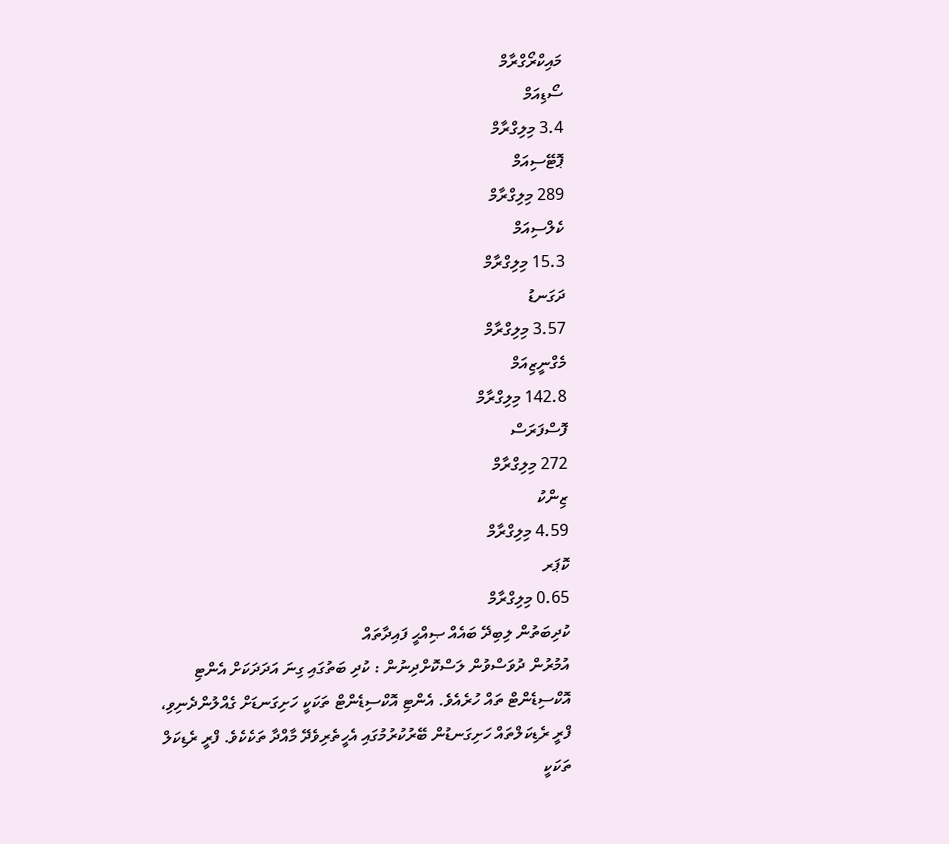މައިކްރޯގްރާމް
ސޯޑިއަމް
3.4 މިލިގްރާމް
ޕޮޓޭސިއަމް
289 މިލިގްރާމް
ކެލްސިއަމް
15.3 މިލިގްރާމް
ދަގަނޑު
3.57 މިލިގްރާމް
މެގްނީޒިއަމް
142.8 މިލިގްރާމް
ފޮސްފަރަސް
272 މިލިގްރާމް
ޒިންކު
4.59 މިލިގްރާމް
ކޮޕަރ
0.65 މިލިގްރާމް
ކުދިބަތުން ލިބިދޭ ބައެއް ޞިއްޙީ ފައިދާތައް
އުމުރުން ދުވަސްވުން ލަސްކޮށްދިނުން : ކުދި ބަތުގައި ގިނަ އަދަދަކަށް އެންޓި އޮކްސިޑެންޓް ތައް ހުރެއެވެ. އެންޓި އޮކްސިޑެންޓް ތަކަކީ ހަށިގަނޑަށް ގެއްލުންދެނިވި، ފްރީ ރެޑިކަލްތައް ހަށިގަނޑުން ބޭރުކުރުމުގައި އެހީތެރިވެދޭ މާއްދާ ތަކެކެވެ. ފްރީ ރެޑިކަލް ތަކަކީ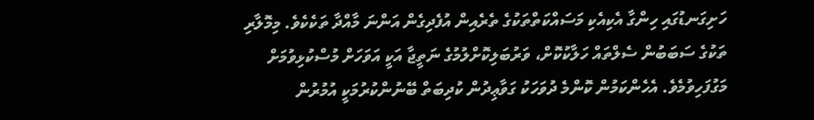ހަށިގަނޑުގައި ހިންގާ އެކިއެކި މަސައްކަތްތަކުގެ ތެރެއިން އުފެދިގެން އަންނަ މާއްދާ ތަކެކެވެ. މިމޮލާރި ތަކުގެ ސަބަބުން ސެލްތައް ހަލާކުކޮށް، ވަރުބަލިކޮށްލުމުގެ ނަތީޖާ އަކީ އަވަހަށް މުސްކުޅިވުމަށް މަގުފަހިވުމެވެ. އެހެންކަމުން ކޮންމެ ދުވަހަކު ގަވާޢިދުން ކުދިބަތް ބޭނުންކުރުމަކީ އުމުރުން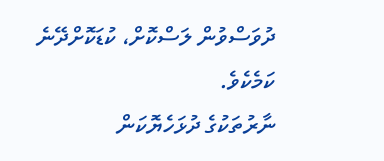ދުވަސްވުން ލަސްކޮށް، ކުޑަކޮށްދޭނެ ކަމެކެވެ.
ނާރުތަކުގެ ދުޅަހެޔޮކަން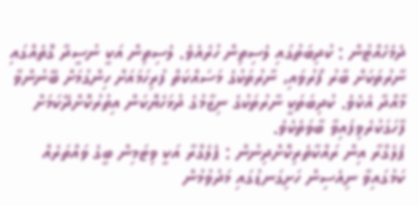ދެމެހެއްޓުން : ކުދިބަތުގައި ލެސިތިން ހުރެއެވެ. ލެސިތިން އަކީ ނުސީދާ ގޮތެއްގައި ނާރުތަކަށް ބާރު ފޯރުވައި، ނާރުތަކުގެ މަސައްކަތް ފުރިހަމައަށް ހިންގުމަށް ބޭނުންވާ މާއްދާ އެކެވެ. ކުދިބަތަކީ ނާރުތަކުގެ ނިޒާމުގެ ދުޅަހެޔޮކަން އިތުރުކޮށްދޭކަމަށް ފާހަގަކުރެވިފައިވާ ބާވަތެކެވެ.
ޕެލެގްރާ އިން ރައްކާތެރިކޮށްދިނުން : ޕެލެގްރާ އަކީ ވިޓަމިން ބީގެ ވައްތަރެއް ކަމުގައިވާ ނިއެސިން ހަށިގަނޑުގައި މަދުވުމުން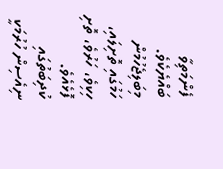ފެންމަތިވާ ބައްޔެކެވެ. މިބަލިޖެހުމުން ހަމުގައި ތޮށިލައި، ހިކިވެ، ހަރުވެ، ތޮށި ފޮޅެއެވެ. ކުދިބަތުގައި ނިއެސިން ހުރުމަކީ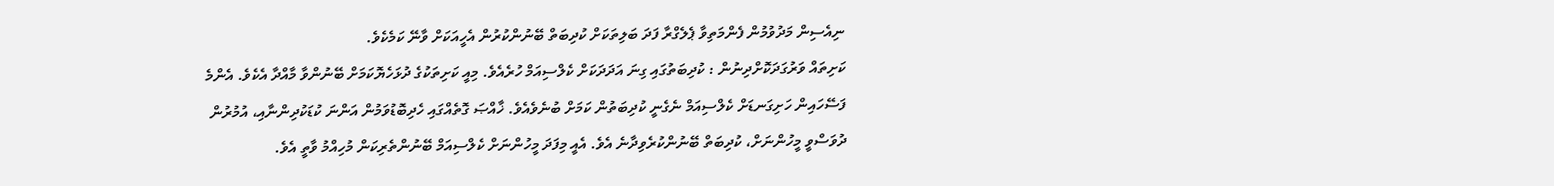ނިއެސިން މަދުވުމުން ފެންމަތިވާ ޕެލެގްރާ ފަދަ ބަލިތަކަށް ކުދިބަތް ބޭނުންކުރުން އެހީއަކަށް ވާނޭ ކަމެކެވެ.
ކަށިތައް ވަރުގަދަކޮށްދިނުން : ކުދިބަތުގައި ގިނަ އަދަދަކަށް ކެލްސިއަމް ހުރެއެވެ. މިއީ ކަށިތަކުގެ ދުޅަހެޔޮކަމަށް ބޭނުންވާ މާއްދާ އެކެވެ. އެންމެ ފަސޭހައިން ހަށިގަނޑަށް ކެލްސިއަމް ނެގެނީ ކުދިބަތުން ކަމަށް ބުނެވެއެވެ. ޚާއްޞަ ގޮތެއްގައި ހެދިބޮޑުވަމުން އަންނަ ކުޑަކުދިންނާއި، އުމުރުން ދުވަސްވީ މީހުންނަށް، ކުދިބަތް ބޭނުންކުރެވިދާނެ އެވެ. އެއީ މިފަދަ މީހުންނަށް ކެލްސިއަމް ބޭނުންތެރިކަން މުހިއްމު ވާތީ އެވެ.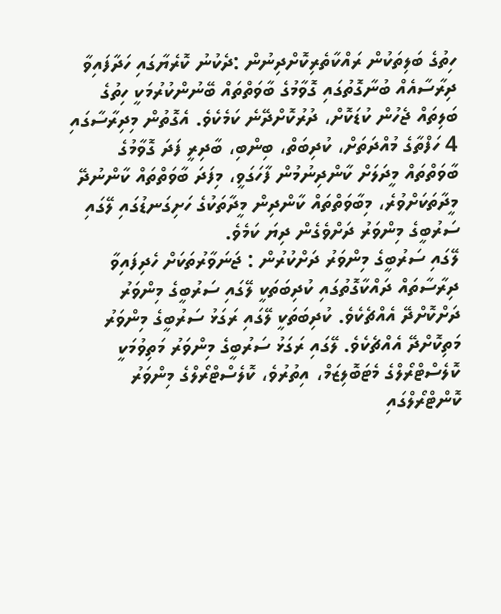ހިތުގެ ބަލިތަކުން ރައްކާތެރިކޮށްދިނުން :ދެކުނު ކޮރެޔާގައި ހަދާފައިވާ ދިރާސާއެއް ބުނާގޮތުގައި ގޮވާމުގެ ބާވަތްތައް ބޭނުންކުރުމަކީ ހިތުގެ ބަލިތައް ޖެހުން ކުޑަކޮށް، ދުރުކޮށްދޭނެ ކަމެކެވެ. އެގޮތުން މިދިރާސާގައި 4 ހަފްތާގެ މުއްދަތަށް، ކުދިބަތް، ބިންބި، ބާދިރީ ފަދަ ގޮވާމުގެ ބާވަތްތައް މީދަލަށް ކާންދިނުމުން ފާހަގަވީ، މިފަދަ ބާވަތްތައް ކާންނުދޭ މީދާތަކަށްވުރެ، މިބާވަތްތައް ކާންދިން މީދާތަކުގެ ހަށިގަނޑުގައި ލޭގައި ސަރުބީގެ މިންވަރު ދަށްވެގެން ދިޔަ ކަމެވެ.
ލޭގައި ސަރުބީގެ މިންވަރު ދަށްކުރުން : ޖަނަވާރުތަކަށް ހެދިފައިވާ ދިރާސާތައް ދައްކާގޮތުގައި ކުދިބަތަކީ ލޭގައި ސަރުބީގެ މިންވަރު ދަށްކޮށްދޭ އެއްޗެކެވެ. ކުދިބަތަކީ ލޭގައި ރަގަޅު ސަރުބީގެ މިންވަރު މަތިކޮށްދޭ އެއްޗެކެވެ. ލޭގައި ރަގަޅު ސަރުބީގެ މިންވަރު މަތިވުމަކީ ކޮލެސްޓްރޯލްގެ މެޓަބޮލިޒަމް، އިތުރުވެ، ކޮލެސްޓްރޯލްގެ މިންވަރު ކޮންޓްރޯލްގައި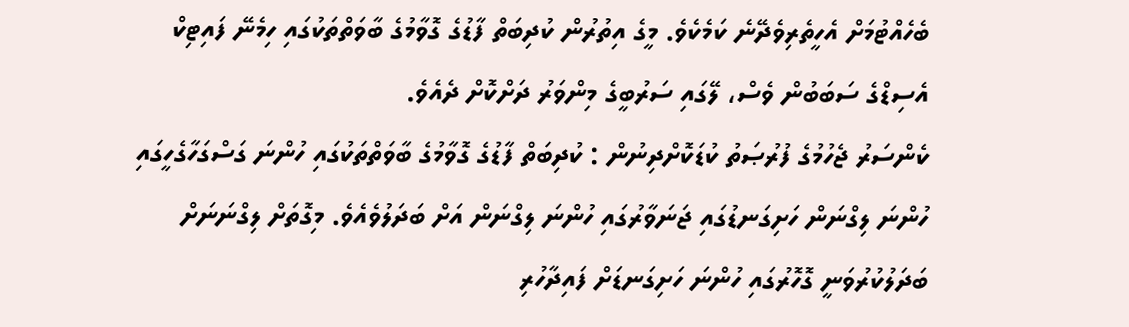ބެހެއްޓުމަށް އެހީތެރިވެދޭނެ ކަމެކެވެ. މީގެ އިތުރުން ކުދިބަތް ފާޑުގެ ގޮވާމުގެ ބާވަތްތަކުގައި ހިމެނޭ ފައިޓިކް އެސިޑްގެ ސަބަބުން ވެސް، ލޭގައި ސަރުބީގެ މިންވަރު ދަށްކޮށް ދެއެވެ.
ކެންސަރު ޖެހުމުގެ ފުރުޞަތު ކުޑަކޮށްދިނުން : ކުދިބަތް ފާޑުގެ ގޮވާމުގެ ބާވަތްތަކުގައި ހުންނަ ގަސްގަހާގެހީގައި ހުންނަ ލިގްނަން ހަށިގަނޑުގައި ޖަނަވާރުގައި ހުންނަ ލިގްނަން އަށް ބަދަލުވެއެވެ. މިގޮތަށް ލިގްނަނަށް ބަދަލުކުރުވަނީ ގޮހޮރުގައި ހުންނަ ހަށިގަނޑަށް ފައިދާހުރި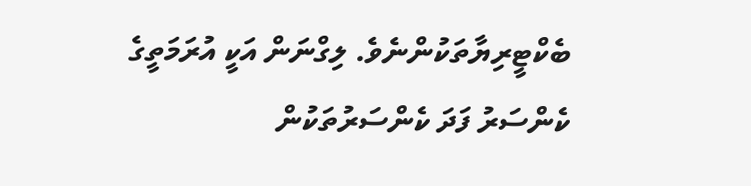ބެކްޓީރިޔާތަކުންނެވެ. ލިގްނަން އަކީ އުރަމަތީގެ ކެންސަރު ފަދަ ކެންސަރުތަކުން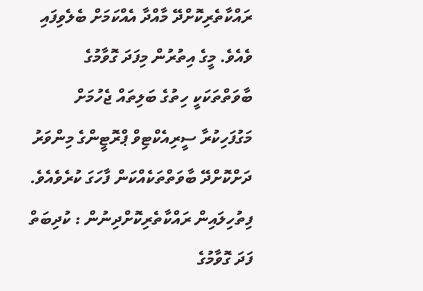ރައްކާތެރިކޮށްދޭ މާއްދާ އެއްކަމަށް ބެލެވިފައި ވެއެވެ. މީގެ އިތުރުން މިފަދަ ގޮވާމުގެ ބާވަތްތަކަކީ ހިތުގެ ބަލިތައް ޖެހުމަށް މަގުފަހިކުރާ ސީރިއެކްޓިވް ޕްރޮޓީންގެ މިންވަރު ދަށްކޮށްދޭ ބާވަތްތަކެއްކަން ފާހަގަ ކުރެވެއެވެ.
ފިތުހިލައިން ރައްކާތެރިކޮށްދިނުން : ކުދިބަތް ފަދަ ގޮވާމުގެ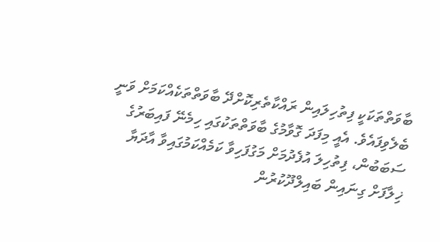ބާވަތްތަކަކީ ފިތުހިލައިން ރައްކާތެރިކޮށްދޭ ބާވަތްތަކެއްކަމަށް ވަނީ ބެލެވިފައެވެ. އެއީ މިފަދަ ގޮވާމުގެ ބާވަތްތަކުގައި ހިމެނޭ ފައިބަރުގެ ސަބަބުން، ފިތުހިލަ އުފެދުމަށް މަގުފަހިވާ ކަމެއްކަމުގައިވާ އާދަޔާ ޚިލާފަށް ގިނައިން ބައިލްދޫކުރުން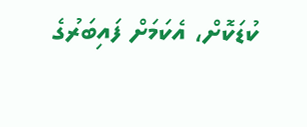ކުޑަކޮށް، އެކަމަށް ފައިބަރުގެ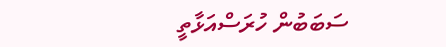ސަބަބުން ހުރަސްއަޅާތީ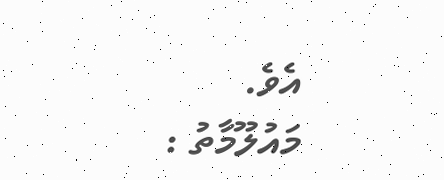އެވެ.
މައުލޫމާތު :